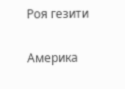Роя гезити

Америка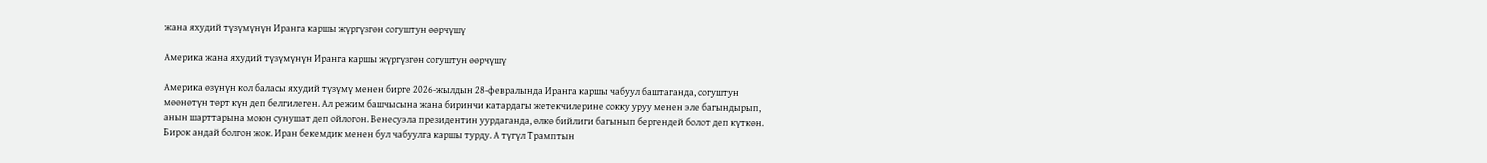жана яхудий түзүмүнүн Иранга каршы жүргүзгөн согуштун өөрчүшү

Америка жана яхудий түзүмүнүн Иранга каршы жүргүзгөн согуштун өөрчүшү

Америка өзүнүн кол баласы яхудий түзүмү менен бирге 2026-жылдын 28-февралында Иранга каршы чабуул баштаганда, согуштун мөөнөтүн төрт күн деп белгилеген. Ал режим башчысына жана биринчи катардагы жетекчилерине сокку уруу менен эле багындырып, анын шарттарына моюн сунушат деп ойлогон. Венесуэла президентин уурдаганда, өлкө бийлиги багынып бергендей болот деп күткөн. Бирок андай болгон жок. Иран бекемдик менен бул чабуулга каршы турду. А түгүл Трамптын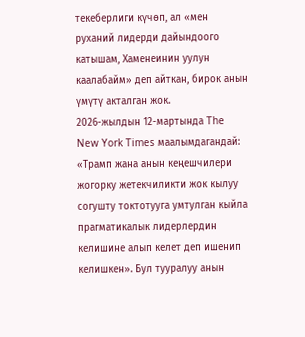текеберлиги күчөп, ал «мен руханий лидерди дайындоого катышам, Хаменеинин уулун каалабайм» деп айткан, бирок анын үмүтү акталган жок.
2026-жылдын 12-мартында The New York Times маалымдагандай: «Трамп жана анын кеңешчилери жогорку жетекчиликти жок кылуу согушту токтотууга умтулган кыйла прагматикалык лидерлердин келишине алып келет деп ишенип келишкен». Бул тууралуу анын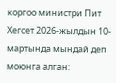коргоо министри Пит Хегсет 2026-жылдын 10-мартында мындай деп моюнга алган: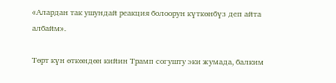«Алардан так ушундай реакция болоорун күткөнбүз деп айта албайм».

Төрт күн өткөндөн кийин Трамп согушту эки жумада, балким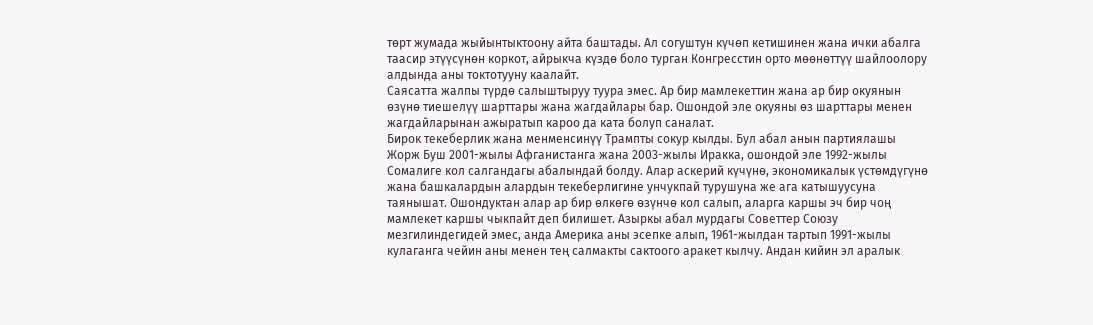төрт жумада жыйынтыктоону айта баштады. Ал согуштун күчөп кетишинен жана ички абалга таасир этүүсүнөн коркот, айрыкча күздө боло турган Конгресстин орто мөөнөттүү шайлоолору алдында аны токтотууну каалайт.
Саясатта жалпы түрдө салыштыруу туура эмес. Ар бир мамлекеттин жана ар бир окуянын өзүнө тиешелүү шарттары жана жагдайлары бар. Ошондой эле окуяны өз шарттары менен жагдайларынан ажыратып кароо да ката болуп саналат.
Бирок текеберлик жана менменсинүү Трампты сокур кылды. Бул абал анын партиялашы Жорж Буш 2001-жылы Афганистанга жана 2003-жылы Иракка, ошондой эле 1992-жылы Сомалиге кол салгандагы абалындай болду. Алар аскерий күчүнө, экономикалык үстөмдүгүнө жана башкалардын алардын текеберлигине унчукпай турушуна же ага катышуусуна таянышат. Ошондуктан алар ар бир өлкөгө өзүнчө кол салып, аларга каршы эч бир чоң мамлекет каршы чыкпайт деп билишет. Азыркы абал мурдагы Советтер Союзу мезгилиндегидей эмес, анда Америка аны эсепке алып, 1961-жылдан тартып 1991-жылы кулаганга чейин аны менен тең салмакты сактоого аракет кылчу. Андан кийин эл аралык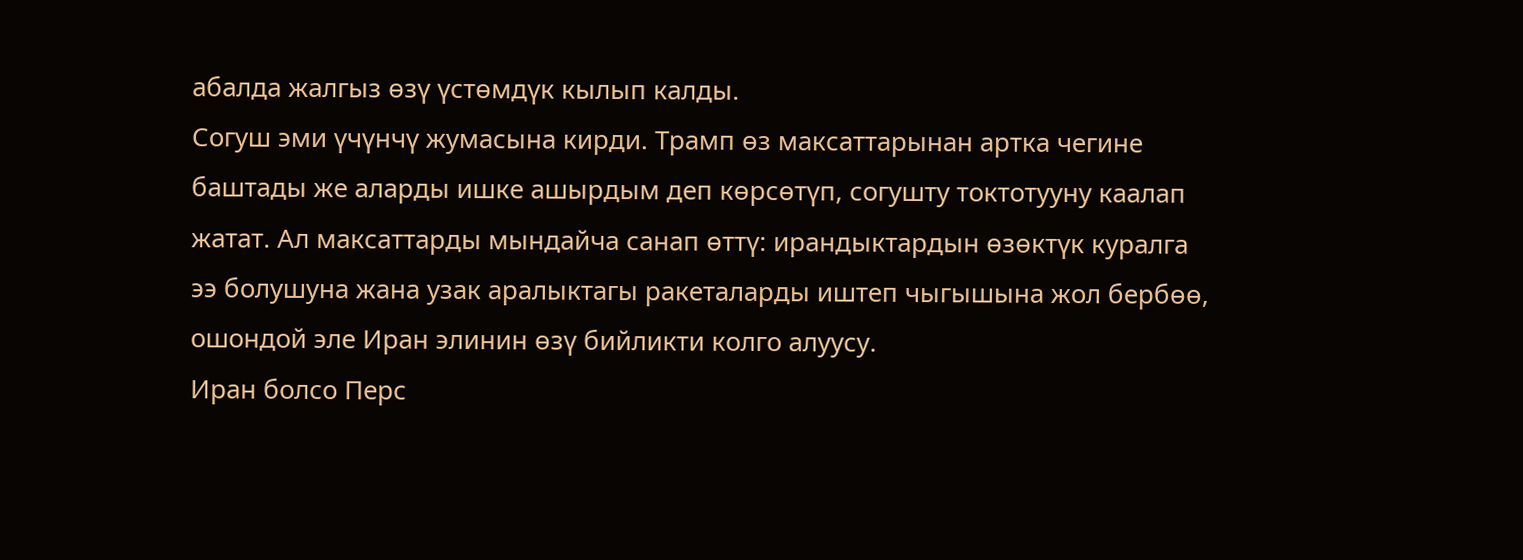абалда жалгыз өзү үстөмдүк кылып калды.
Согуш эми үчүнчү жумасына кирди. Трамп өз максаттарынан артка чегине баштады же аларды ишке ашырдым деп көрсөтүп, согушту токтотууну каалап жатат. Ал максаттарды мындайча санап өттү: ирандыктардын өзөктүк куралга ээ болушуна жана узак аралыктагы ракеталарды иштеп чыгышына жол бербөө, ошондой эле Иран элинин өзү бийликти колго алуусу.
Иран болсо Перс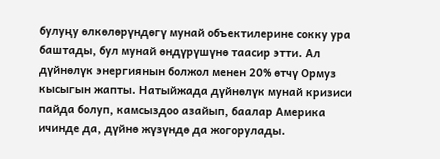булуңу өлкөлөрүндөгү мунай объектилерине сокку ура баштады, бул мунай өндүрүшүнө таасир этти. Ал дүйнөлүк энергиянын болжол менен 20% өтчү Ормуз кысыгын жапты. Натыйжада дүйнөлүк мунай кризиси пайда болуп, камсыздоо азайып, баалар Америка ичинде да, дүйнө жүзүндө да жогорулады.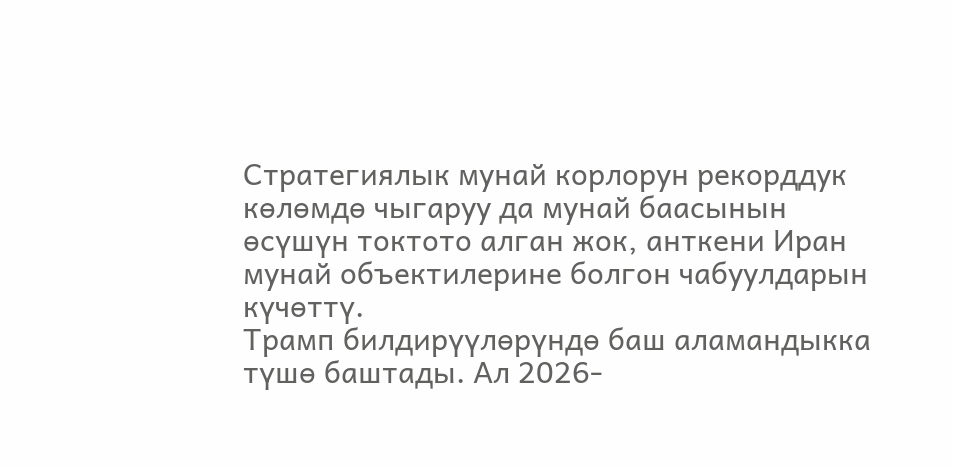Стратегиялык мунай корлорун рекорддук көлөмдө чыгаруу да мунай баасынын өсүшүн токтото алган жок, анткени Иран мунай объектилерине болгон чабуулдарын күчөттү.
Трамп билдирүүлөрүндө баш аламандыкка түшө баштады. Ал 2026-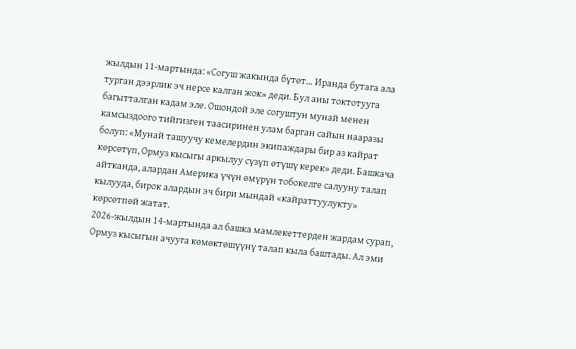жылдын 11-мартында: «Согуш жакында бүтөт… Иранда бутага ала турган дээрлик эч нерсе калган жок» деди. Бул аны токтотууга багытталган кадам эле. Ошондой эле согуштун мунай менен камсыздоого тийгизген таасиринен улам барган сайын нааразы болуп: «Мунай ташуучу кемелердин экипаждары бир аз кайрат көрсөтүп, Ормуз кысыгы аркылуу сүзүп өтүшү керек» деди. Башкача айтканда, алардан Америка үчүн өмүрүн тобокелге салууну талап кылууда, бирок алардын эч бири мындай «кайраттуулукту» көрсөтпөй жатат.
2026-жылдын 14-мартында ал башка мамлекеттерден жардам сурап, Ормуз кысыгын ачууга көмөктөшүүнү талап кыла баштады. Ал эми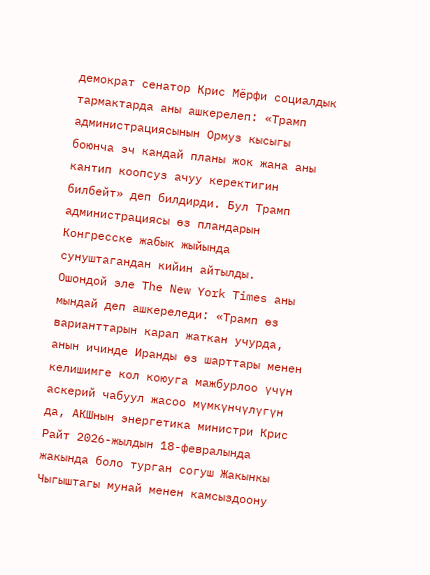демократ сенатор Крис Мёрфи социалдык тармактарда аны ашкерелеп: «Трамп администрациясынын Ормуз кысыгы боюнча эч кандай планы жок жана аны кантип коопсуз ачуу керектигин билбейт» деп билдирди. Бул Трамп администрациясы өз пландарын Конгресске жабык жыйында сунуштагандан кийин айтылды.
Ошондой эле The New York Times аны мындай деп ашкереледи: «Трамп өз варианттарын карап жаткан учурда, анын ичинде Иранды өз шарттары менен келишимге кол коюуга мажбурлоо үчүн аскерий чабуул жасоо мүмкүнчүлүгүн да, АКШнын энергетика министри Крис Райт 2026-жылдын 18-февралында жакында боло турган согуш Жакынкы Чыгыштагы мунай менен камсыздоону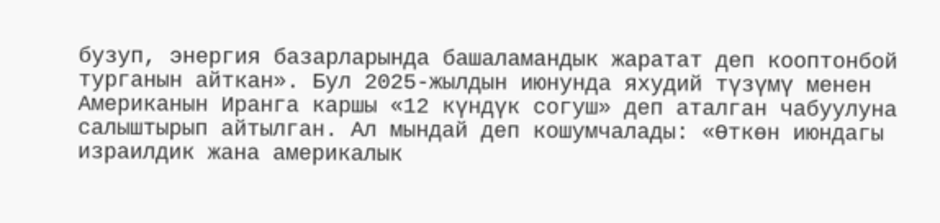бузуп, энергия базарларында башаламандык жаратат деп кооптонбой турганын айткан». Бул 2025-жылдын июнунда яхудий түзүмү менен Американын Иранга каршы «12 күндүк согуш» деп аталган чабуулуна салыштырып айтылган. Ал мындай деп кошумчалады: «Өткөн июндагы израилдик жана америкалык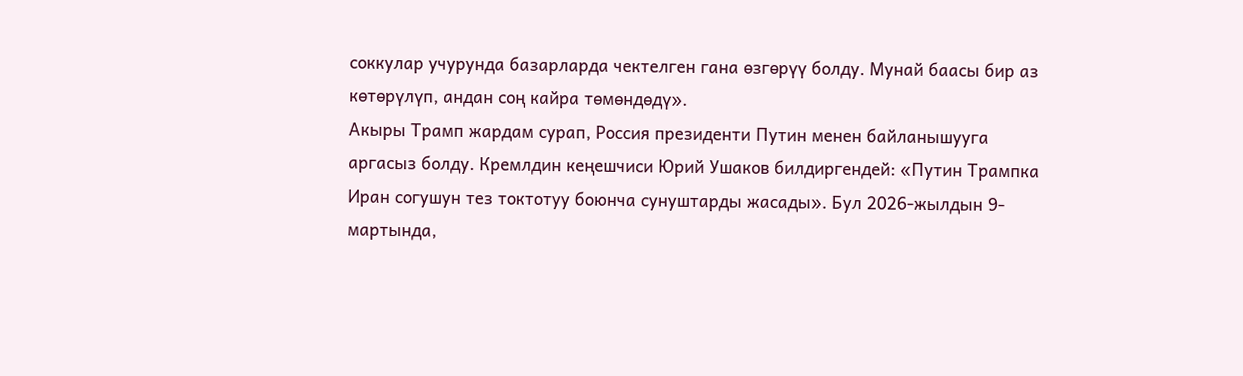соккулар учурунда базарларда чектелген гана өзгөрүү болду. Мунай баасы бир аз көтөрүлүп, андан соң кайра төмөндөдү».
Акыры Трамп жардам сурап, Россия президенти Путин менен байланышууга аргасыз болду. Кремлдин кеңешчиси Юрий Ушаков билдиргендей: «Путин Трампка Иран согушун тез токтотуу боюнча сунуштарды жасады». Бул 2026-жылдын 9-мартында,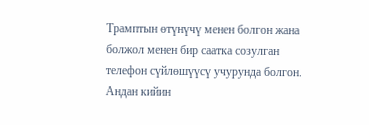Трамптын өтүнүчү менен болгон жана болжол менен бир саатка созулган телефон сүйлөшүүсү учурунда болгон. Андан кийин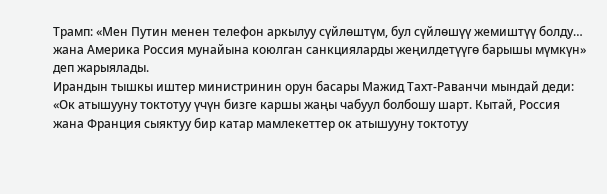Трамп: «Мен Путин менен телефон аркылуу сүйлөштүм, бул сүйлөшүү жемиштүү болду… жана Америка Россия мунайына коюлган санкцияларды жеңилдетүүгө барышы мүмкүн» деп жарыялады.
Ирандын тышкы иштер министринин орун басары Мажид Тахт-Раванчи мындай деди: «Ок атышууну токтотуу үчүн бизге каршы жаңы чабуул болбошу шарт. Кытай, Россия жана Франция сыяктуу бир катар мамлекеттер ок атышууну токтотуу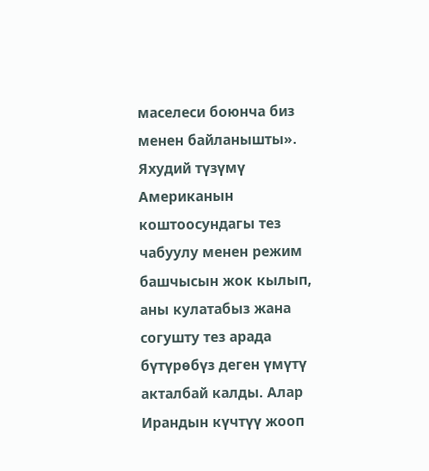маселеси боюнча биз менен байланышты».
Яхудий түзүмү Американын коштоосундагы тез чабуулу менен режим башчысын жок кылып, аны кулатабыз жана согушту тез арада бүтүрөбүз деген үмүтү акталбай калды. Алар Ирандын күчтүү жооп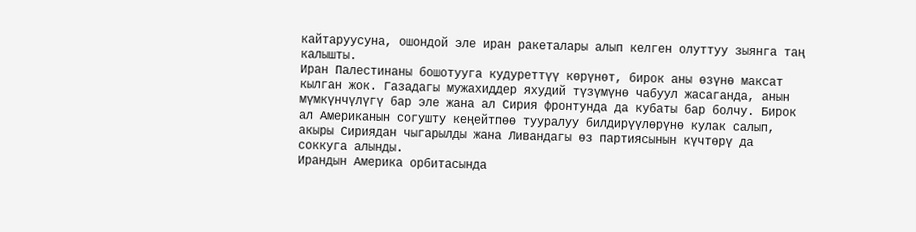кайтаруусуна, ошондой эле иран ракеталары алып келген олуттуу зыянга таң калышты.
Иран Палестинаны бошотууга кудуреттүү көрүнөт, бирок аны өзүнө максат кылган жок. Газадагы мужахиддер яхудий түзүмүнө чабуул жасаганда, анын мүмкүнчүлүгү бар эле жана ал Сирия фронтунда да кубаты бар болчу. Бирок ал Американын согушту кеңейтпөө тууралуу билдирүүлөрүнө кулак салып, акыры Сириядан чыгарылды жана Ливандагы өз партиясынын күчтөрү да соккуга алынды.
Ирандын Америка орбитасында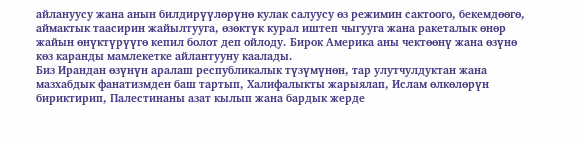айлануусу жана анын билдирүүлөрүнө кулак салуусу өз режимин сактоого, бекемдөөгө, аймактык таасирин жайылтууга, өзөктүк курал иштеп чыгууга жана ракеталык өнөр жайын өнүктүрүүгө кепил болот деп ойлоду. Бирок Америка аны чектөөнү жана өзүнө көз каранды мамлекетке айлантууну каалады.
Биз Ирандан өзүнүн аралаш республикалык түзүмүнөн, тар улутчулдуктан жана мазхабдык фанатизмден баш тартып, Халифалыкты жарыялап, Ислам өлкөлөрүн бириктирип, Палестинаны азат кылып жана бардык жерде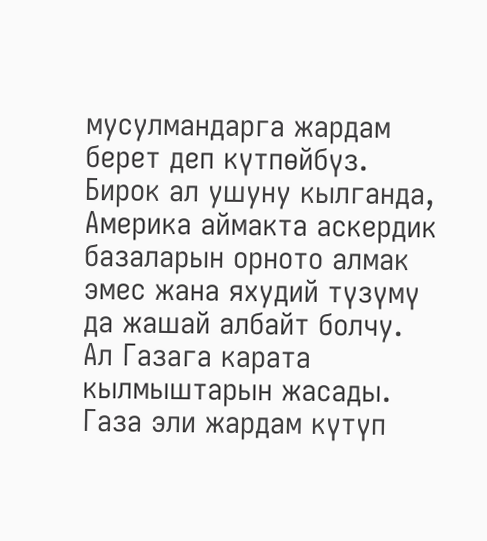мусулмандарга жардам берет деп күтпөйбүз. Бирок ал ушуну кылганда, Америка аймакта аскердик базаларын орното алмак эмес жана яхудий түзүмү да жашай албайт болчу. Ал Газага карата кылмыштарын жасады. Газа эли жардам күтүп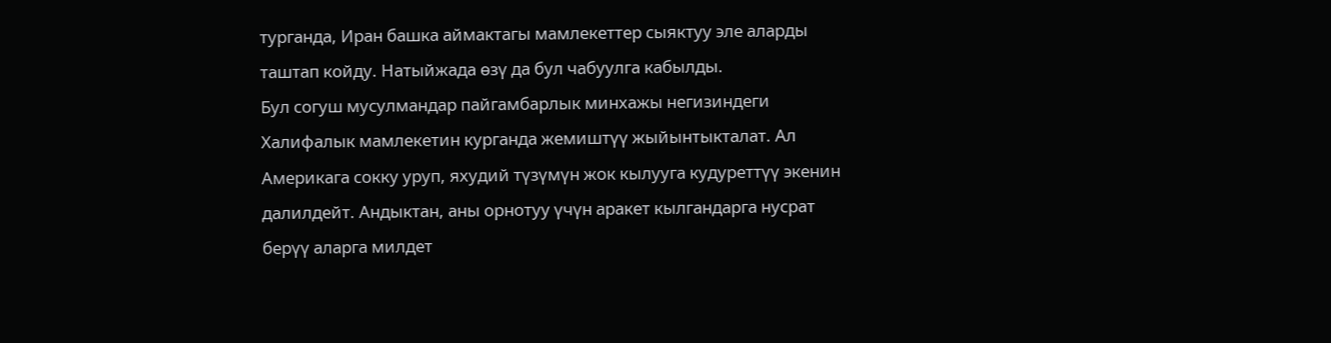турганда, Иран башка аймактагы мамлекеттер сыяктуу эле аларды таштап койду. Натыйжада өзү да бул чабуулга кабылды.
Бул согуш мусулмандар пайгамбарлык минхажы негизиндеги Халифалык мамлекетин курганда жемиштүү жыйынтыкталат. Ал Америкага сокку уруп, яхудий түзүмүн жок кылууга кудуреттүү экенин далилдейт. Андыктан, аны орнотуу үчүн аракет кылгандарга нусрат берүү аларга милдет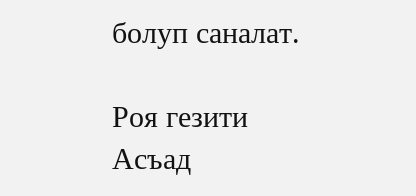болуп саналат.

Роя гезити
Асъад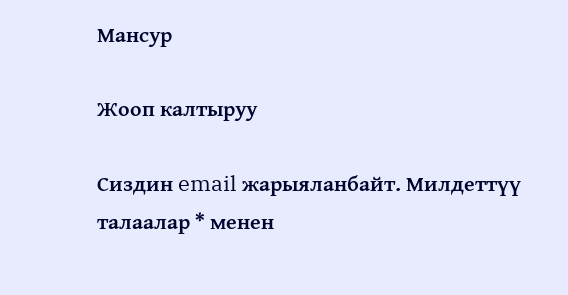Мансур

Жооп калтыруу

Сиздин email жарыяланбайт. Милдеттүү талаалар * менен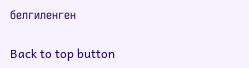белгиленген

Back to top button